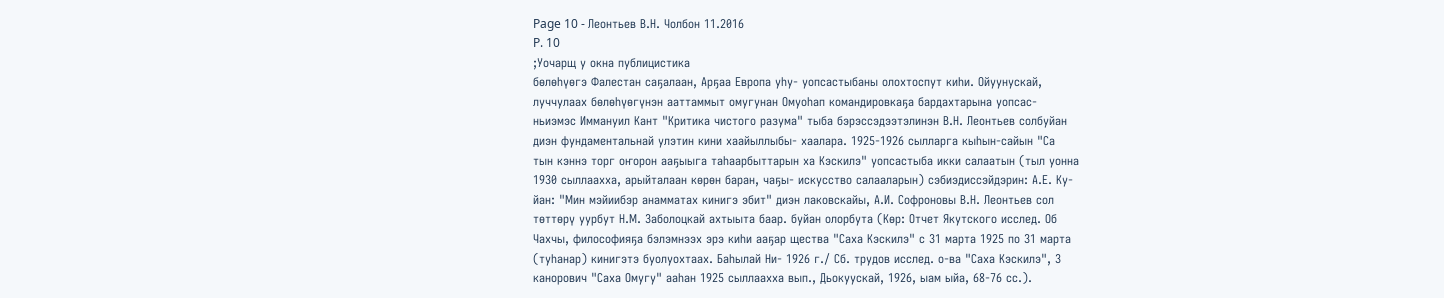Page 10 - Леонтьев В.Н. Чолбон 11.2016
P. 10
;Уочарщ у окна публицистика
бөлөһүөгэ Фалестан саҕалаан, Арҕаа Европа уһу- уопсастыбаны олохтоспут киһи. Ойуунускай,
луччулаах бөлөһүөгүнэн ааттаммыт омугунан Омуоһап командировкаҕа бардахтарына уопсас-
ньиэмэс Иммануил Кант "Критика чистого разума" тыба бэрэссэдээтэлинэн В.Н. Леонтьев солбуйан
диэн фундаментальнай улэтин кини хаайыллыбы- хаалара. 1925-1926 сылларга кыһын-сайын "Са
тын кэннэ торг оҥорон ааҕыыга таһаарбыттарын ха Кэскилэ" уопсастыба икки салаатын (тыл уонна
1930 сыллаахха, арыйталаан көрөн баран, чаҕы- искусство салааларын) сэбиэдиссэйдэрин: А.Е. Ку-
йан: "Мин мэйиибэр анамматах кинигэ эбит" диэн лаковскайы, А.И. Софроновы В.Н. Леонтьев сол
төттөрү уурбут Н.М. Заболоцкай ахтыыта баар. буйан олорбута (Көр: Отчет Якутского исслед. Об
Чахчы, философияҕа бэлэмнээх эрэ киһи ааҕар щества "Саха Кэскилэ" с 31 марта 1925 по 31 марта
(туһанар) кинигэтэ буолуохтаах. Баһылай Ни- 1926 г./ Сб. трудов исслед. о-ва "Саха Кэскилэ", 3
канорович "Саха Омугу" ааһан 1925 сыллаахха вып., Дьокуускай, 1926, ыам ыйа, 68-76 сс.).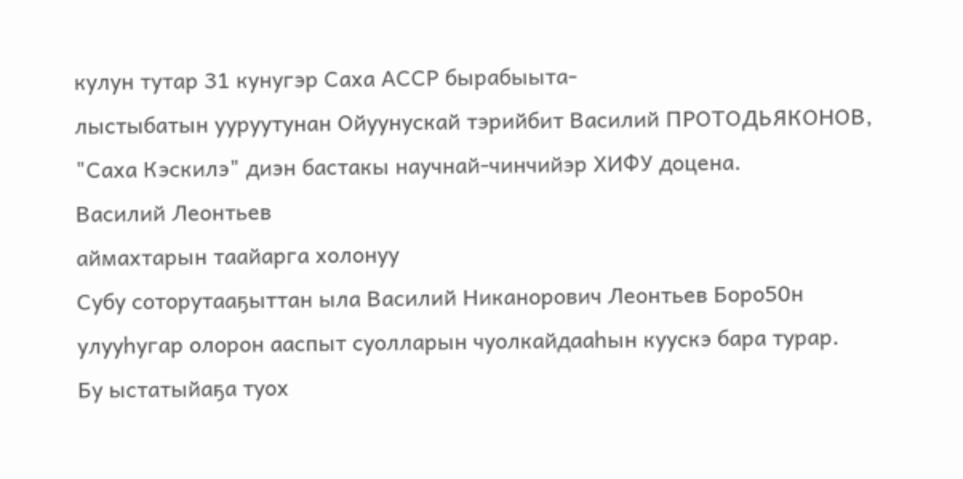кулун тутар 31 кунугэр Саха АССР бырабыыта-
лыстыбатын ууруутунан Ойуунускай тэрийбит Василий ПРОТОДЬЯКОНОВ,
"Саха Кэскилэ" диэн бастакы научнай-чинчийэр ХИФУ доцена.
Василий Леонтьев
аймахтарын таайарга холонуу
Субу соторутааҕыттан ыла Василий Никанорович Леонтьев Боро50н
улууһугар олорон ааспыт суолларын чуолкайдааһын куускэ бара турар.
Бу ыстатыйаҕа туох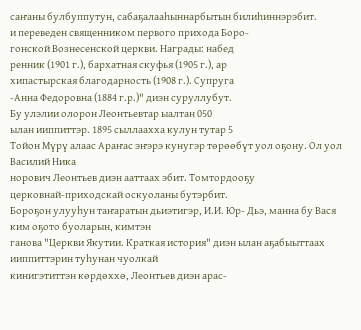саҥаны булбуппутун, сабаҕалааһыннарбытын билиһиннэрэбит.
и переведен священником первого прихода Боро-
гонской Вознесенской церкви. Награды: набед
ренник (1901 г.), бархатная скуфья (1905 г.), ар
хипастырская благодарность (1908 г.). Супруга
-Анна Федоровна (1884 г.р.)" диэн суруллубут.
Бу улэлии олорон Леонтьевтар ыалтан 050
ылан ииппиттэр. 1895 сыллаахха кулун тутар 5
Тойон Мүрү алаас Араҥас эҥэрэ кунугэр төрөөбүт уол оҕону. Ол уол Василий Ника
норович Леонтьев диэн ааттаах эбит. Томтордооҕу
церковнай-приходскай оскуоланы бутэрбит.
Бороҕон улууһун таҥаратын дьиэтигэр, И.И. Юр- Дьэ, манна бу Вася ким оҕото буоларын, кимтэн
ганова "Церкви Якутии. Краткая история" диэн ылан аҕабыыттаах ииппиттэрин туһунан чуолкай
кинигэтиттэн көрдөххө, Леонтьев диэн арас-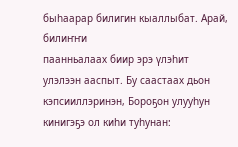быһаарар билигин кыаллыбат. Арай, билиҥҥи
паанньалаах биир эрэ үлэһит улэлээн ааспыт. Бу саастаах дьон кэпсииллэринэн, Бороҕон улууһун
кинигэҕэ ол киһи туһунан: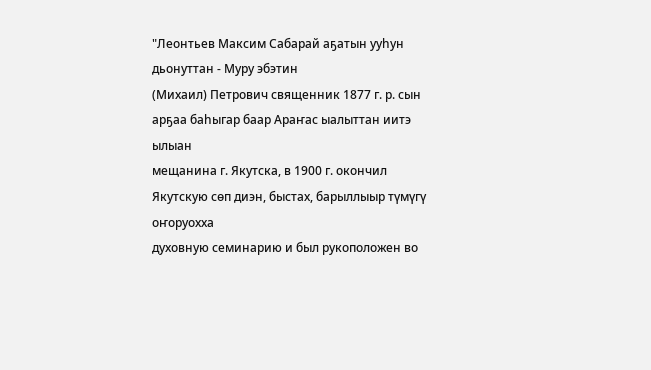"Леонтьев Максим Сабарай аҕатын ууһун дьонуттан - Муру эбэтин
(Михаил) Петрович священник 1877 г. р. сын арҕаа баһыгар баар Араҥас ыалыттан иитэ ылыан
мещанина г. Якутска, в 1900 г. окончил Якутскую сөп диэн, быстах, барыллыыр түмүгү оҥоруохха
духовную семинарию и был рукоположен во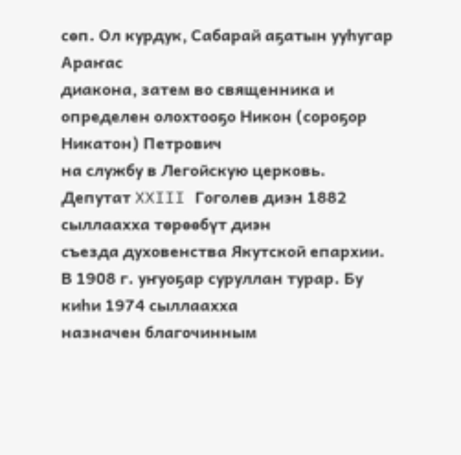сөп. Ол курдук, Сабарай аҕатын ууһугар Араҥас
диакона, затем во священника и определен олохтооҕо Никон (сороҕор Никатон) Петрович
на службу в Легойскую церковь. Депутат XXIII Гоголев диэн 1882 сыллаахха төрөөбүт диэн
съезда духовенства Якутской епархии. В 1908 г. уҥуоҕар суруллан турар. Бу киһи 1974 сыллаахха
назначен благочинным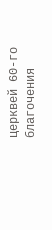церквей 60-го благочения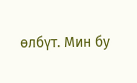өлбүт. Мин бу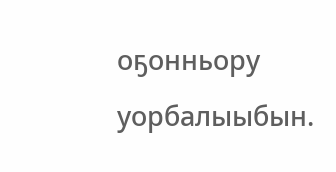оҕонньору уорбалыыбын.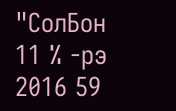"СолБон 11 % -рэ 2016 59